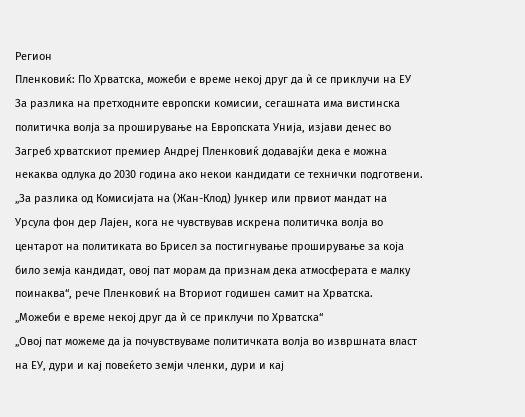Регион
Пленковиќ: По Хрватска, можеби е време некој друг да ѝ се приклучи на ЕУ
За разлика на претходните европски комисии, сегашната има вистинска политичка волја за проширување на Европската Унија, изјави денес во Загреб хрватскиот премиер Андреј Пленковиќ додавајќи дека е можна некаква одлука до 2030 година ако некои кандидати се технички подготвени.
„За разлика од Комисијата на (Жан-Клод) Јункер или првиот мандат на Урсула фон дер Лајен, кога не чувствував искрена политичка волја во центарот на политиката во Брисел за постигнување проширување за која било земја кандидат, овој пат морам да признам дека атмосферата е малку поинаква“, рече Пленковиќ на Вториот годишен самит на Хрватска.
„Можеби е време некој друг да ѝ се приклучи по Хрватска“
„Овој пат можеме да ја почувствуваме политичката волја во извршната власт на ЕУ, дури и кај повеќето земји членки, дури и кај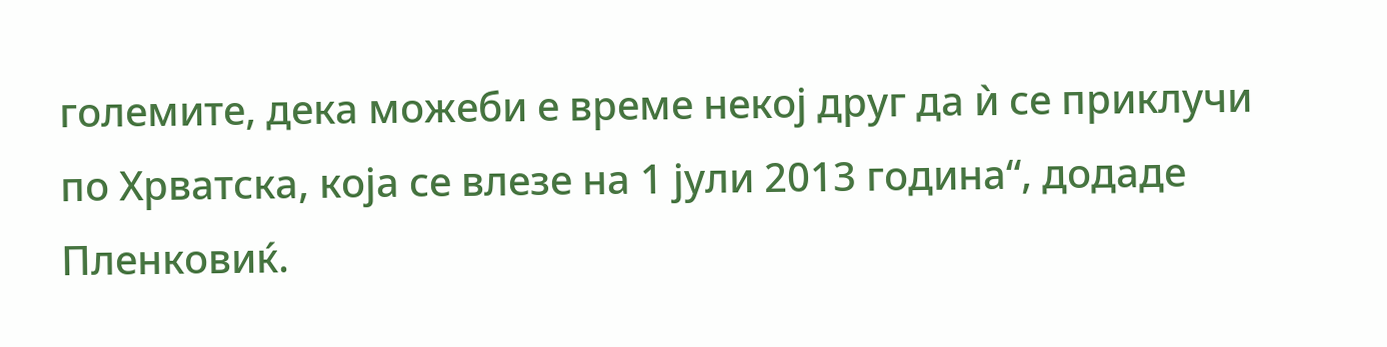големите, дека можеби е време некој друг да ѝ се приклучи по Хрватска, која се влезе на 1 јули 2013 година“, додаде Пленковиќ.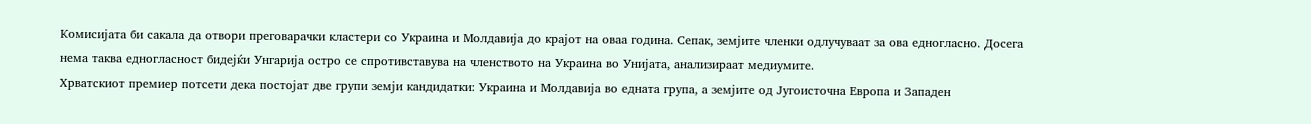Комисијата би сакала да отвори преговарачки кластери со Украина и Молдавија до крајот на оваа година. Сепак, земјите членки одлучуваат за ова едногласно. Досега нема таква едногласност бидејќи Унгарија остро се спротивставува на членството на Украина во Унијата, анализираат медиумите.
Хрватскиот премиер потсети дека постојат две групи земји кандидатки: Украина и Молдавија во едната група, а земјите од Југоисточна Европа и Западен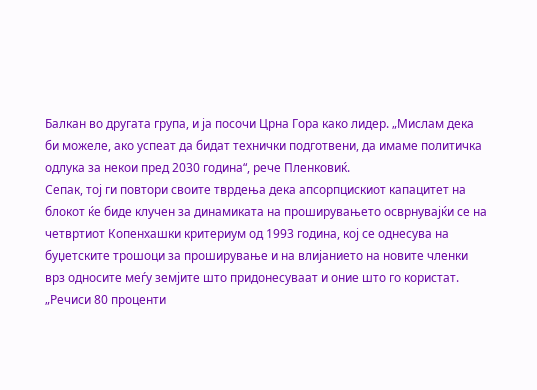Балкан во другата група, и ја посочи Црна Гора како лидер. „Мислам дека би можеле, ако успеат да бидат технички подготвени, да имаме политичка одлука за некои пред 2030 година“, рече Пленковиќ.
Сепак, тој ги повтори своите тврдења дека апсорпцискиот капацитет на блокот ќе биде клучен за динамиката на проширувањето осврнувајќи се на четвртиот Копенхашки критериум од 1993 година, кој се однесува на буџетските трошоци за проширување и на влијанието на новите членки врз односите меѓу земјите што придонесуваат и оние што го користат.
„Речиси 80 проценти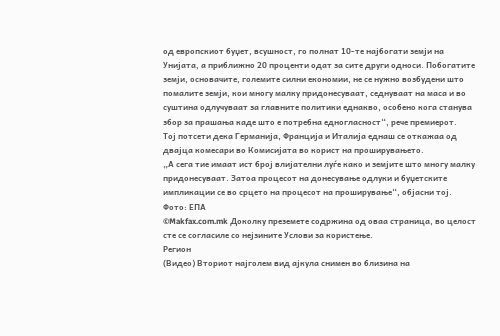од европскиот буџет, всушност, го полнат 10-те најбогати земји на Унијата, а приближно 20 проценти одат за сите други односи. Побогатите земји, основачите, големите силни економии, не се нужно возбудени што помалите земји, кои многу малку придонесуваат, седнуваат на маса и во суштина одлучуваат за главните политики еднакво, особено кога станува збор за прашања каде што е потребна едногласност“, рече премиерот.
Тој потсети дека Германија, Франција и Италија еднаш се откажаа од двајца комесари во Комисијата во корист на проширувањето.
„А сега тие имаат ист број влијателни луѓе како и земјите што многу малку придонесуваат. Затоа процесот на донесување одлуки и буџетските импликации се во срцето на процесот на проширување“, објасни тој.
Фото: ЕПА
©Makfax.com.mk Доколку преземете содржина од оваа страница, во целост сте се согласиле со нејзините Услови за користење.
Регион
(Видео) Вториот најголем вид ајкула снимен во близина на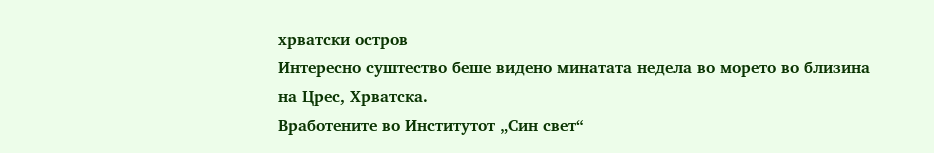хрватски остров
Интересно суштество беше видено минатата недела во морето во близина на Црес, Хрватска.
Вработените во Институтот „Син свет“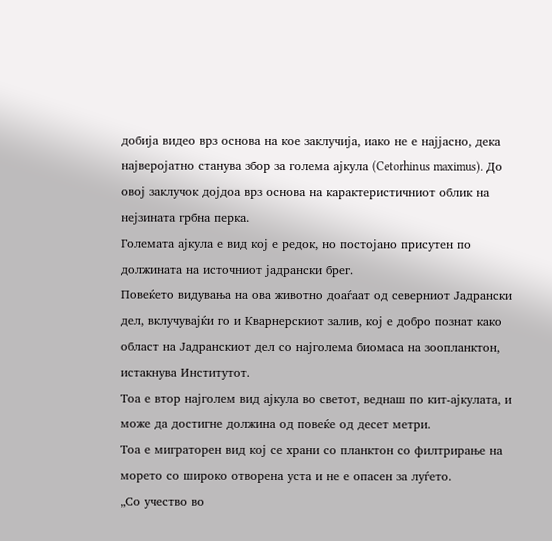добија видео врз основа на кое заклучија, иако не е најјасно, дека најверојатно станува збор за голема ајкула (Cetorhinus maximus). До овој заклучок дојдоа врз основа на карактеристичниот облик на нејзината грбна перка.
Големата ајкула е вид кој е редок, но постојано присутен по должината на источниот јадрански брег.
Повеќето видувања на ова животно доаѓаат од северниот Јадрански дел, вклучувајќи го и Кварнерскиот залив, кој е добро познат како област на Јадранскиот дел со најголема биомаса на зоопланктон, истакнува Институтот.
Тоа е втор најголем вид ајкула во светот, веднаш по кит-ајкулата, и може да достигне должина од повеќе од десет метри.
Тоа е миграторен вид кој се храни со планктон со филтрирање на морето со широко отворена уста и не е опасен за луѓето.
„Со учество во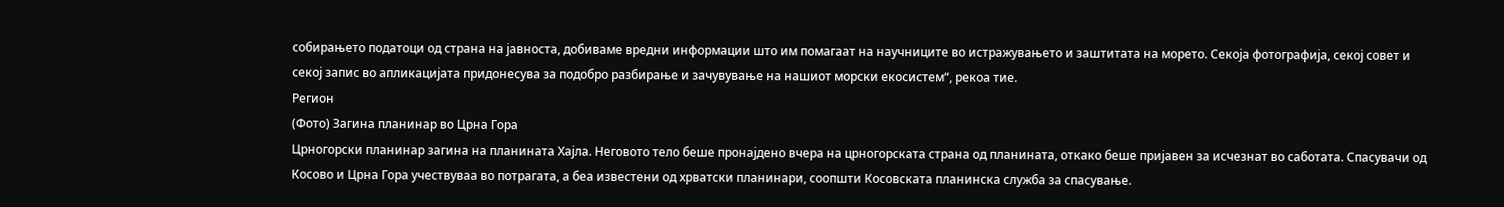собирањето податоци од страна на јавноста, добиваме вредни информации што им помагаат на научниците во истражувањето и заштитата на морето. Секоја фотографија, секој совет и секој запис во апликацијата придонесува за подобро разбирање и зачувување на нашиот морски екосистем“, рекоа тие.
Регион
(Фото) Загина планинар во Црна Гора
Црногорски планинар загина на планината Хајла. Неговото тело беше пронајдено вчера на црногорската страна од планината, откако беше пријавен за исчезнат во саботата. Спасувачи од Косово и Црна Гора учествуваа во потрагата, а беа известени од хрватски планинари, соопшти Косовската планинска служба за спасување.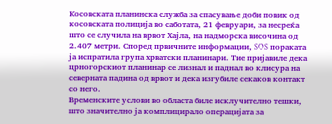Косовската планинска служба за спасување доби повик од косовската полиција во саботата, 21 февруари, за несреќа што се случила на врвот Хајла, на надморска височина од 2.407 метри. Според првичните информации, SOS пораката ја испратила група хрватски планинари. Тие пријавиле дека црногорскиот планинар се лизнал и паднал во клисура на северната падина од врвот и дека изгубиле секаков контакт со него.
Временските услови во областа биле исклучително тешки, што значително ја комплицирало операцијата за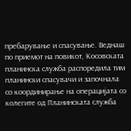пребарување и спасување. Веднаш по приемот на повикот, Косовската планинска служба распоредила тим планински спасувачи и започнала со координирање на операцијата со колегите од Планинската служба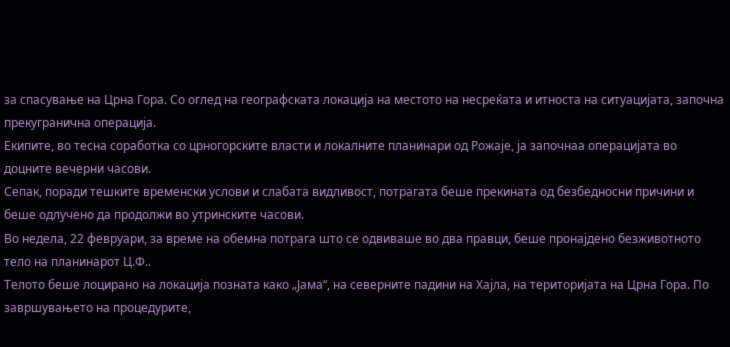за спасување на Црна Гора. Со оглед на географската локација на местото на несреќата и итноста на ситуацијата, започна прекугранична операција.
Екипите, во тесна соработка со црногорските власти и локалните планинари од Рожаје, ја започнаа операцијата во доцните вечерни часови.
Сепак, поради тешките временски услови и слабата видливост, потрагата беше прекината од безбедносни причини и беше одлучено да продолжи во утринските часови.
Во недела, 22 февруари, за време на обемна потрага што се одвиваше во два правци, беше пронајдено безживотното тело на планинарот Ц.Ф..
Телото беше лоцирано на локација позната како „Јама“, на северните падини на Хајла, на територијата на Црна Гора. По завршувањето на процедурите,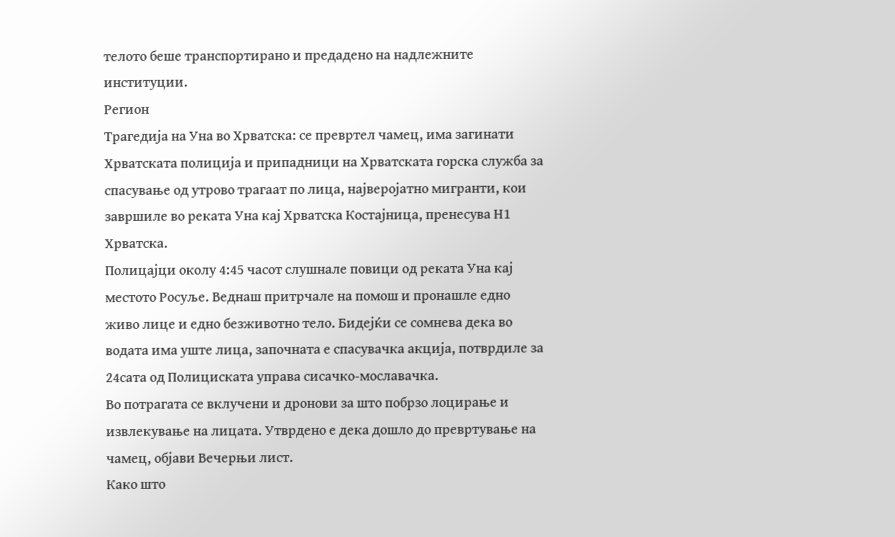телото беше транспортирано и предадено на надлежните институции.
Регион
Трагедија на Уна во Хрватска: се превртел чамец, има загинати
Хрватската полиција и припадници на Хрватската горска служба за спасување од утрово трагаат по лица, најверојатно мигранти, кои завршиле во реката Уна кај Хрватска Костајница, пренесува Н1 Хрватска.
Полицајци околу 4:45 часот слушнале повици од реката Уна кај местото Росуље. Веднаш притрчале на помош и пронашле едно живо лице и едно безживотно тело. Бидејќи се сомнева дека во водата има уште лица, започната е спасувачка акција, потврдиле за 24сата од Полициската управа сисачко-мославачка.
Во потрагата се вклучени и дронови за што побрзо лоцирање и извлекување на лицата. Утврдено е дека дошло до превртување на чамец, објави Вечерњи лист.
Како што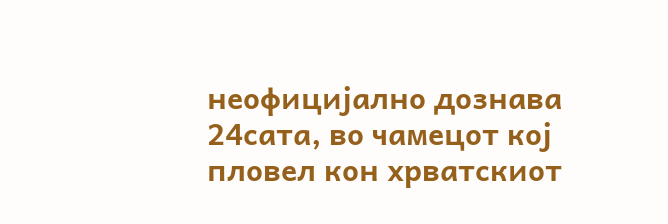неофицијално дознава 24сата, во чамецот кој пловел кон хрватскиот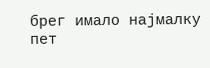брег имало најмалку пет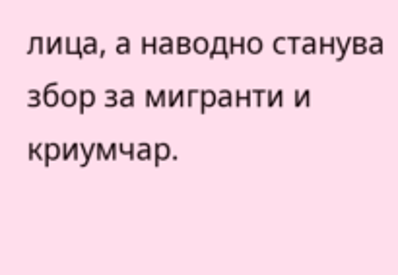лица, а наводно станува збор за мигранти и криумчар.